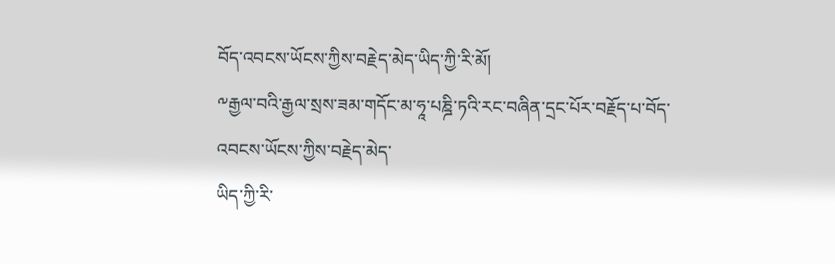བོད་འབངས་ཡོངས་ཀྱིས་བརྗེད་མེད་ཡིད་ཀྱི་རི་མོ།
༸རྒྱལ་བའི་རྒྱལ་སྲས་ཟམ་གདོང་མ་ཧཱ་པཎྜི་ཏའི་རང་བཞིན་དྲང་པོར་བརྗོད་པ་བོད་འབངས་ཡོངས་ཀྱིས་བརྗེད་མེད་
ཡིད་ཀྱི་རི་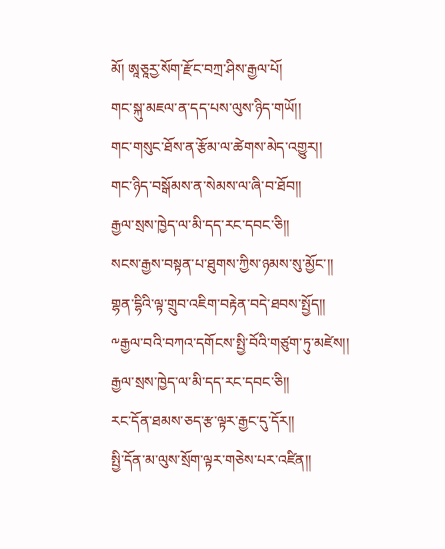མོ། ཨཱཅཱརྱ་སོག་རྫོང་བཀྲ་ཤིས་རྒྱལ་པོ།
གང་སྐུ་མཇལ་ན་དད་པས་ལུས་ཉིད་གཡོ།།
གང་གསུང་ཐོས་ན་རྩོམ་ལ་ཚེགས་མེད་འགྱུར།།
གང་ཉིད་བསྒོམས་ན་སེམས་ལ་ཞི་བ་ཐོབ།།
རྒྱལ་སྲས་ཁྱེད་ལ་མི་དད་རང་དབང་ཅི།།
སངས་རྒྱས་བསྟན་པ་ཐུགས་ཀྱིས་ཉམས་སུ་མྱོང་།།
གྷན་དྷིའི་ལྟ་གྲུབ་འཇིག་བརྟེན་བདེ་ཐབས་སྤྱོད།།
༸རྒྱལ་བའི་བཀའ་དགོངས་སྤྱི་བོའི་གཙུག་ཏུ་མཛེས།།
རྒྱལ་སྲས་ཁྱེད་ལ་མི་དད་རང་དབང་ཅི།།
རང་དོན་ཐམས་ཅད་རྩ་ལྟར་རྒྱང་དུ་དོར།།
སྤྱི་དོན་མ་ལུས་སྲོག་ལྟར་གཅེས་པར་འཛིན།།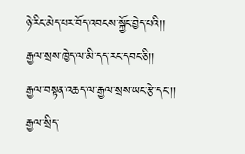ཉེ་རིང་མེད་པར་བོད་འབངས་སྐྱོང་བྱེད་པའི།།
རྒྱལ་སྲས་ཁྱེད་ལ་མི་དད་རང་དབང་ཅི།།
རྒྱལ་བསྟན་འཆད་ལ་རྒྱལ་སྲས་ཡང་རྩེ་དང་།།
རྒྱལ་སྲིད་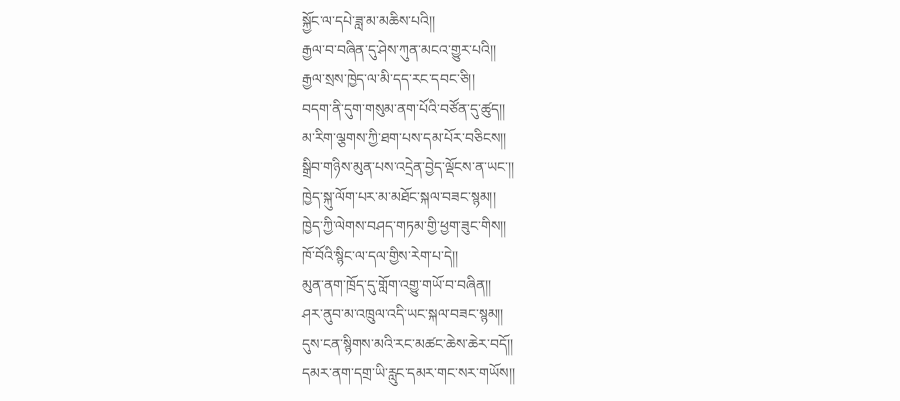སྐྱོང་ལ་དཔེ་ཟླ་མ་མཆིས་པའི།།
རྒྱལ་བ་བཞིན་དུ་ཤེས་ཀུན་མངའ་གྱུར་པའི།།
རྒྱལ་སྲས་ཁྱེད་ལ་མི་དད་རང་དབང་ཅི།།
བདག་ནི་དུག་གསུམ་ནག་པོའི་བཙོན་དུ་ཚུད།།
མ་རིག་ལྕགས་ཀྱི་ཐག་པས་དམ་པོར་བཅིངས།།
སྒྲིབ་གཉིས་མུན་པས་འདྲེན་བྱེད་ལྡོངས་ན་ཡང་།།
ཁྱེད་སྐུ་ལོག་པར་མ་མཐོང་སྐལ་བཟང་སྙམ།།
ཁྱེད་ཀྱི་ལེགས་བཤད་གཏམ་གྱི་ཕྱག་ཟུང་གིས།།
ཁོ་བོའི་སྙིང་ལ་དལ་གྱིས་རེག་པ་དེ།།
མུན་ནག་ཁྲོད་དུ་གློག་འགྱུ་གཡོ་བ་བཞིན།།
ཤར་ནུབ་མ་འཁྲུལ་འདི་ཡང་སྐལ་བཟང་སྙམ།།
དུས་ངན་སྙིགས་མའི་རང་མཚང་ཆེས་ཆེར་བདོ།།
དམར་ནག་དགྲ་ཡི་རླུང་དམར་གང་སར་གཡོས།།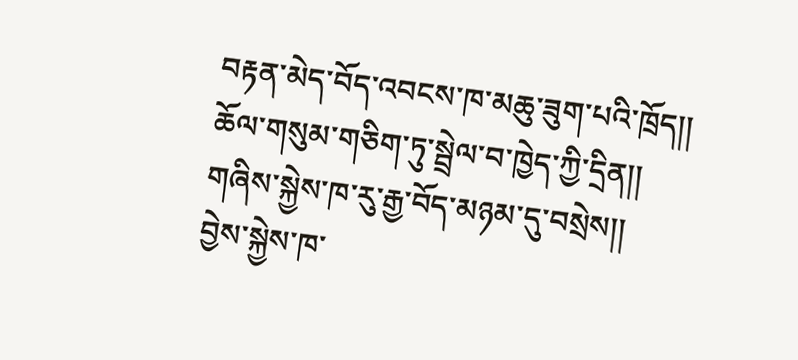བརྟན་མེད་བོད་འབངས་ཁ་མཆུ་ཟུག་པའི་ཁྲོད།།
ཆོལ་གསུམ་གཅིག་ཏུ་སྦྲེལ་བ་ཁྱེད་ཀྱི་དྲིན།།
གཞིས་སྐྱེས་ཁ་རུ་རྒྱ་བོད་མཉམ་དུ་བསྲེས།།
བྱེས་སྐྱེས་ཁ་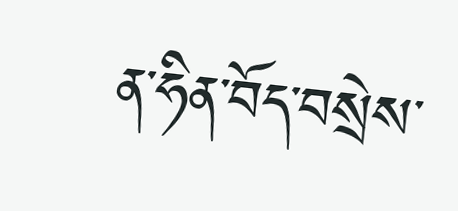ན་ཧིན་བོད་བསྲེས་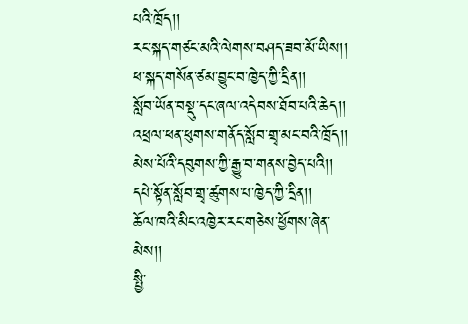པའི་ཁྲོད།།
རང་སྐད་གཙང་མའི་ལེགས་བཤད་ཟབ་མོ་ཡིས།།
ཕ་སྐད་གསོན་ཙམ་བྱུང་བ་ཁྱེད་ཀྱི་དྲིན།།
སློབ་ཡོན་བསྡུ་དང་ཞལ་འདེབས་ཐོབ་པའི་ཆེད།།
འཕྲལ་ཕན་ཕུགས་གནོད་སློབ་གྲྭ་མང་བའི་ཁྲོད།།
མེས་པོའི་དབུགས་ཀྱི་རྒྱུ་བ་གནས་བྱེད་པའི།།
དཔེ་སྟོན་སློབ་གྲྭ་ཚུགས་པ་ཁྱེད་ཀྱི་དྲིན།།
ཆོལ་ཁའི་མིང་འཁྱེར་རང་གཅེས་ཕྱོགས་ཞེན་མེས།།
སྤྱི་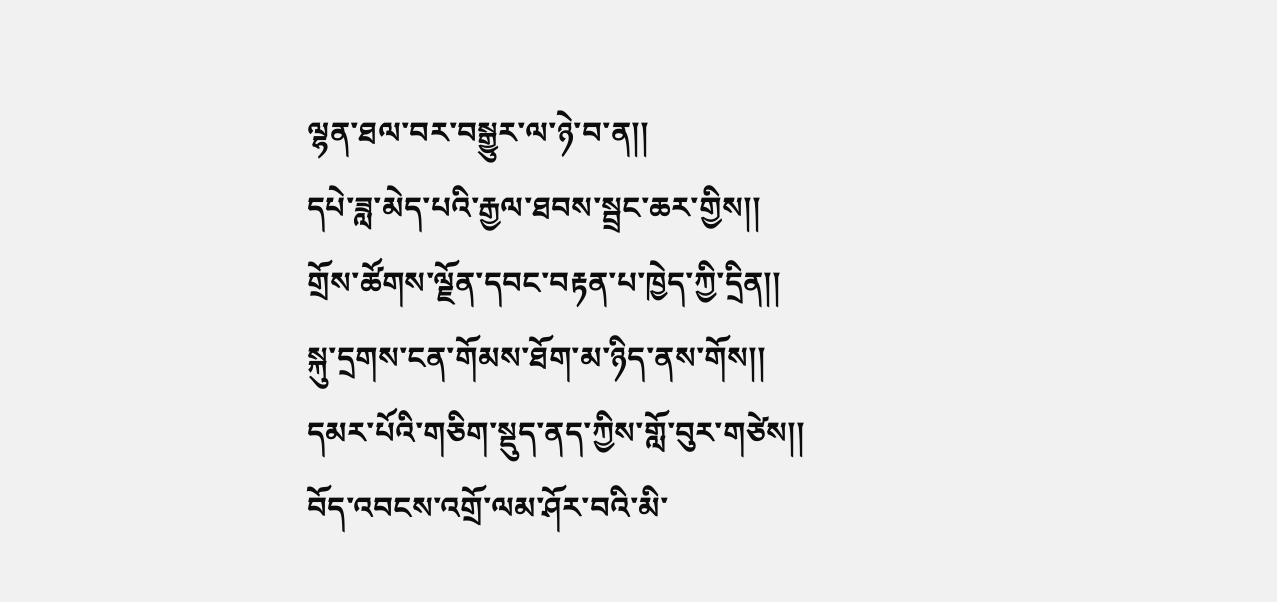ལྷན་ཐལ་བར་བསྒྱུར་ལ་ཉེ་བ་ན།།
དཔེ་ཟླ་མེད་པའི་རྒྱལ་ཐབས་སྦྲང་ཆར་གྱིས།།
གྲོས་ཚོགས་ལྗོན་དབང་བརྟན་པ་ཁྱེད་ཀྱི་དྲིན།།
སྐུ་དྲགས་ངན་གོམས་ཐོག་མ་ཉིད་ནས་གོས།།
དམར་པོའི་གཅིག་སྡུད་ནད་ཀྱིས་གློ་བུར་གཙེས།།
བོད་འབངས་འགྲོ་ལམ་ཤོར་བའི་མི་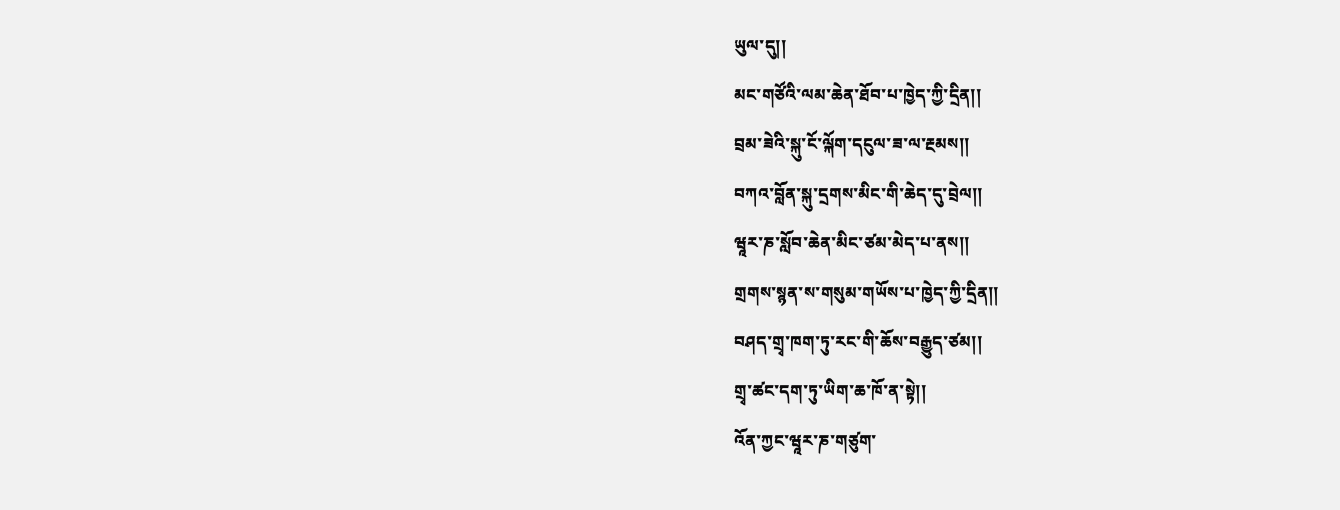ཡུལ་དུ།།
མང་གཙོའི་ལམ་ཆེན་ཐོབ་པ་ཁྱེད་ཀྱི་དྲིན།།
བྲམ་ཟེའི་སྐུ་ངོ་ལྐོག་དངུལ་ཟ་ལ་རྔམས།།
བཀའ་བློན་སྐུ་དྲགས་མིང་གི་ཆེད་དུ་བྲེལ།།
ཝཱར་ཎ་སློབ་ཆེན་མིང་ཙམ་མེད་པ་ནས།།
གྲགས་སྙན་ས་གསུམ་གཡོས་པ་ཁྱེད་ཀྱི་དྲིན།།
བཤད་གྲྭ་ཁག་ཏུ་རང་གི་ཆོས་བརྒྱུད་ཙམ།།
གྲྭ་ཚང་དག་ཏུ་ཡིག་ཆ་ཁོ་ན་སྟེ།།
འོན་ཀྱང་ཝཱར་ཎ་གཙུག་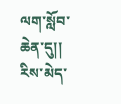ལག་སློབ་ཆེན་དུ།།
རིས་མེད་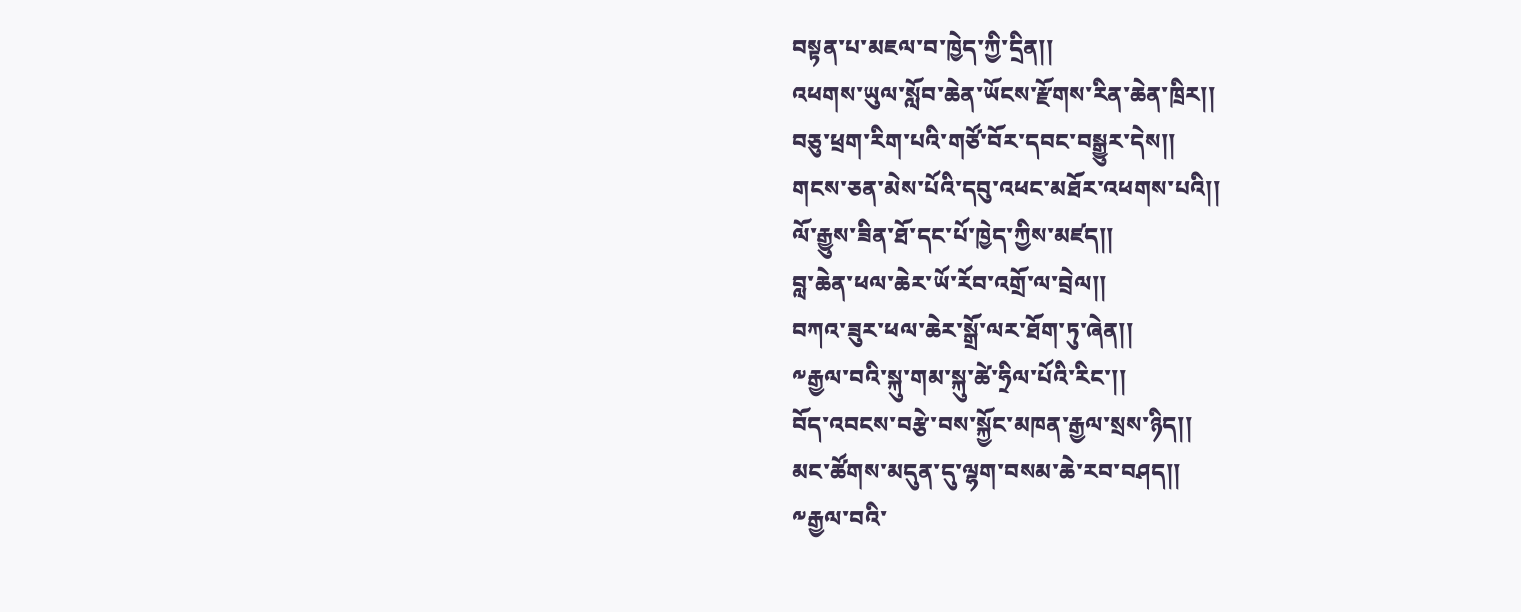བསྟན་པ་མཇལ་བ་ཁྱེད་ཀྱི་དྲིན།།
འཕགས་ཡུལ་སློབ་ཆེན་ཡོངས་རྫོགས་རིན་ཆེན་ཁྲིར།།
བཅུ་ཕྲག་རིག་པའི་གཙོ་བོར་དབང་བསྒྱུར་དེས།།
གངས་ཅན་མེས་པོའི་དབུ་འཕང་མཐོར་འཕགས་པའི།།
ལོ་རྒྱུས་ཟིན་ཐོ་དང་པོ་ཁྱེད་ཀྱིས་མཛད།།
བླ་ཆེན་ཕལ་ཆེར་ཡོ་རོབ་འགྲོ་ལ་བྲེལ།།
བཀའ་ཟུར་ཕལ་ཆེར་སྒྲོ་ལར་ཐོག་ཏུ་ཞེན།།
༸རྒྱལ་བའི་སྐུ་གམ་སྐུ་ཚེ་ཧྲིལ་པོའི་རིང་།།
བོད་འབངས་བརྩེ་བས་སྐྱོང་མཁན་རྒྱལ་སྲས་ཉིད།།
མང་ཚོགས་མདུན་དུ་ལྷག་བསམ་ཆེ་རབ་བཤད།།
༸རྒྱལ་བའི་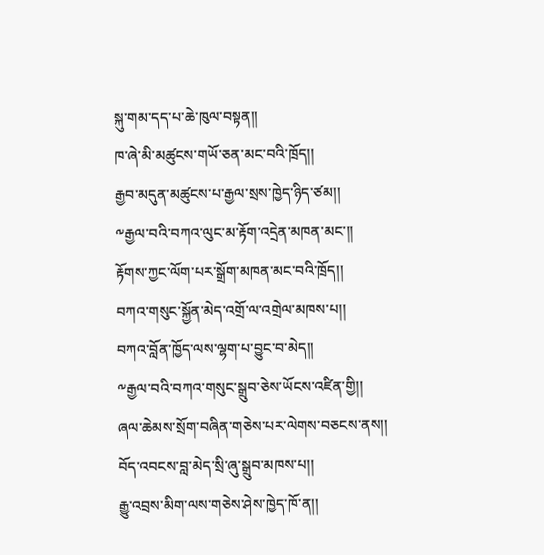སྐུ་གམ་དད་པ་ཆེ་ཁུལ་བསྟན།།
ཁ་ཞེ་མི་མཚུངས་གཡོ་ཅན་མང་བའི་ཁྲོད།།
རྒྱབ་མདུན་མཚུངས་པ་རྒྱལ་སྲས་ཁྱེད་ཉིད་ཙམ།།
༸རྒྱལ་བའི་བཀའ་ལུང་མ་རྟོག་འདྲེན་མཁན་མང་།།
རྟོགས་ཀྱང་ལོག་པར་སྒྲོག་མཁན་མང་བའི་ཁྲོད།།
བཀའ་གསུང་སྐྱོན་མེད་འགྲོ་ལ་འགྲེལ་མཁས་པ།།
བཀའ་བློན་ཁྱོད་ལས་ལྷག་པ་བྱུང་བ་མེད།།
༸རྒྱལ་བའི་བཀའ་གསུང་སྒྲུབ་ཅེས་ཡོངས་འཛིན་གྱི།།
ཞལ་ཆེམས་སྲོག་བཞིན་གཅེས་པར་ལེགས་བཅངས་ནས།།
བོད་འབངས་བླ་མེད་སྲི་ཞུ་སྒྲུབ་མཁས་པ།།
རྒྱུ་འབྲས་མིག་ལས་གཅེས་ཤེས་ཁྱེད་ཁོ་ན།།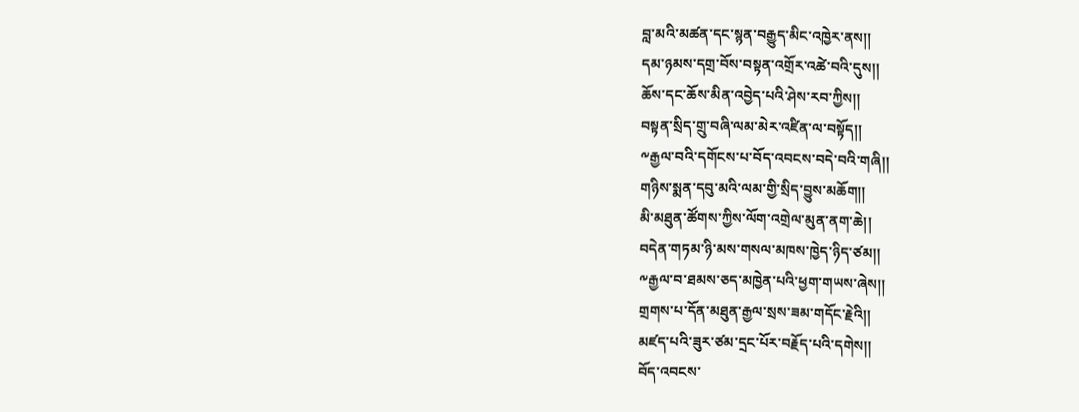བླ་མའི་མཚན་དང་སྙན་བརྒྱུད་མིང་འཁྱེར་ནས།།
དམ་ཉམས་དགྲ་བོས་བསྟན་འགྲོར་འཚེ་བའི་དུས།།
ཆོས་དང་ཆོས་མིན་འབྱེད་པའི་ཤེས་རབ་ཀྱིས།།
བསྟན་སྲིད་གྲུ་བཞི་ལམ་མེར་འཛིན་ལ་བསྟོད།།
༸རྒྱལ་བའི་དགོངས་པ་བོད་འབངས་བདེ་བའི་གཞི།།
གཉིས་སྨན་དབུ་མའི་ལམ་གྱི་སྲིད་བྱུས་མཆོག།།
མི་མཐུན་ཚོགས་ཀྱིས་ལོག་འགྲེལ་མུན་ནག་ཆེ།།
བདེན་གཏམ་ཉི་མས་གསལ་མཁས་ཁྱེད་ཉིད་ཙམ།།
༸རྒྱལ་བ་ཐམས་ཅད་མཁྱེན་པའི་ཕྱག་གཡས་ཞེས།།
གྲགས་པ་དོན་མཐུན་རྒྱལ་སྲས་ཟམ་གདོང་རྗེའི།།
མཛད་པའི་ཟུར་ཙམ་དྲང་པོར་བརྗོད་པའི་དགེས།།
བོད་འབངས་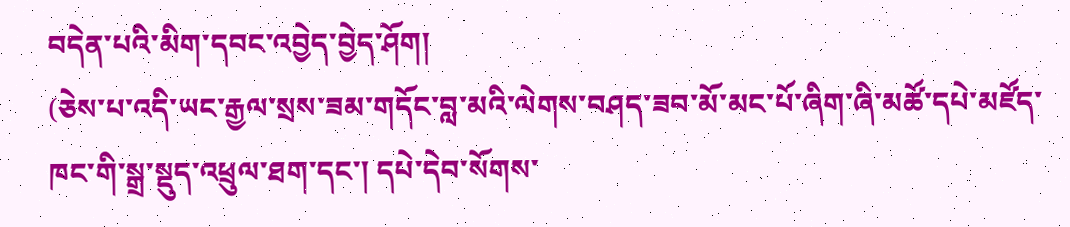བདེན་པའི་མིག་དབང་འབྱེད་བྱེད་ཤོག།
(ཅེས་པ་འདི་ཡང་རྒྱལ་སྲས་ཟམ་གདོང་བླ་མའི་ལེགས་བཤད་ཟབ་མོ་མང་པོ་ཞིག་ཞི་མཚོ་དཔེ་མཛོད་ཁང་གི་སྒྲ་སྡུད་འཕྲུལ་ཐག་དང་། དཔེ་དེབ་སོགས་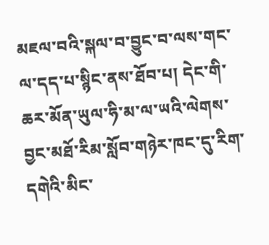མཇལ་བའི་སྐལ་བ་བྱུང་བ་ལས་གང་ལ་དད་པ་སྙིང་ནས་ཐོབ་པ། དེང་གི་ཆར་མོན་ཡུལ་ཧི་མ་ལ་ཡའི་ལེགས་བྱང་མཐོ་རིམ་སློབ་གཉེར་ཁང་དུ་རིག་དགེའི་མིང་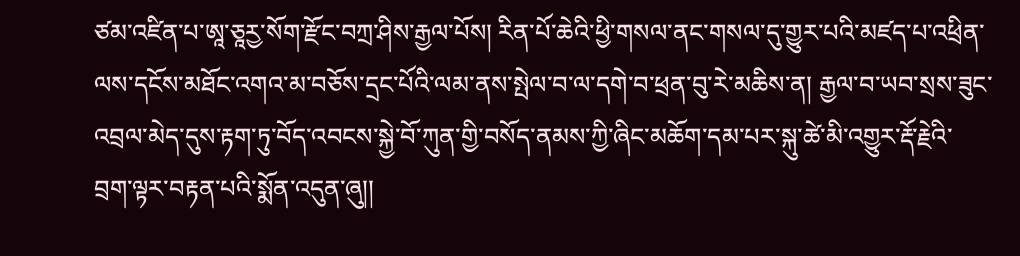ཙམ་འཛིན་པ་ཨཱ་ཅཱརྱ་སོག་རྫོང་བཀྲ་ཤིས་རྒྱལ་པོས། རིན་པོ་ཆེའི་ཕྱི་གསལ་ནང་གསལ་དུ་གྱུར་པའི་མཛད་པ་འཕྲིན་ལས་དངོས་མཐོང་འགའ་མ་བཅོས་དྲང་པོའི་ལམ་ནས་སྤེལ་བ་ལ་དགེ་བ་ཕྲན་བུ་རེ་མཆིས་ན། རྒྱལ་བ་ཡབ་སྲས་ཟུང་འབྲལ་མེད་དུས་རྟག་ཏུ་བོད་འབངས་སྐྱེ་བོ་ཀུན་གྱི་བསོད་ནམས་ཀྱི་ཞིང་མཆོག་དམ་པར་སྐུ་ཚེ་མི་འགྱུར་རྡོ་རྗེའི་བྲག་ལྟར་བརྟན་པའི་སྨོན་འདུན་ཞུ།།